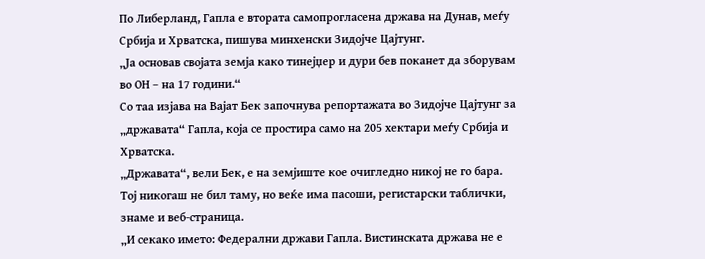По Либерланд, Гапла е втората самопрогласена држава на Дунав, меѓу Србија и Хрватска, пишува минхенски Зидојче Цајтунг.
„Ја основав својата земја како тинејџер и дури бев поканет да зборувам во ОН – на 17 години.“
Со таа изјава на Вајат Бек започнува репортажата во Зидојче Цајтунг за „државата“ Гапла, која се простира само на 205 хектари меѓу Србија и Хрватска.
„Државата“, вели Бек, е на земјиште кое очигледно никој не го бара.
Тој никогаш не бил таму, но веќе има пасоши, регистарски таблички, знаме и веб-страница.
„И секако името: Федерални држави Гапла. Вистинската држава не е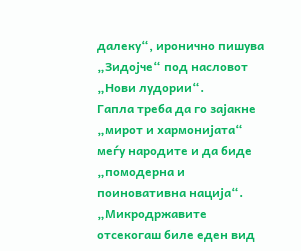далеку“, иронично пишува „Зидојче“ под насловот „Нови лудории“.
Гапла треба да го зајакне „мирот и хармонијата“ меѓу народите и да биде „помодерна и поиновативна нација“.
„Микродржавите отсекогаш биле еден вид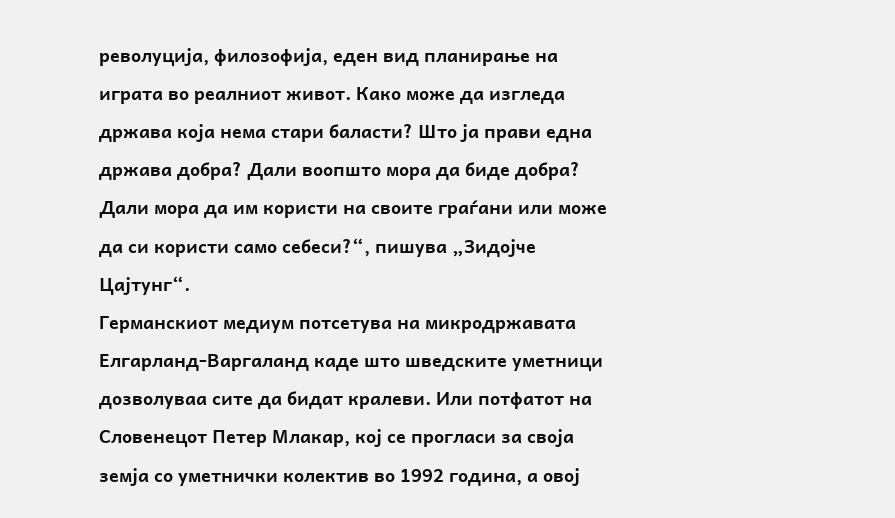револуција, филозофија, еден вид планирање на играта во реалниот живот. Како може да изгледа држава која нема стари баласти? Што ја прави една држава добра? Дали воопшто мора да биде добра? Дали мора да им користи на своите граѓани или може да си користи само себеси?“, пишува „Зидојче Цајтунг“.
Германскиот медиум потсетува на микродржавата Елгарланд-Варгаланд каде што шведските уметници дозволуваа сите да бидат кралеви. Или потфатот на Словенецот Петер Млакар, кој се прогласи за своја земја со уметнички колектив во 1992 година, а овој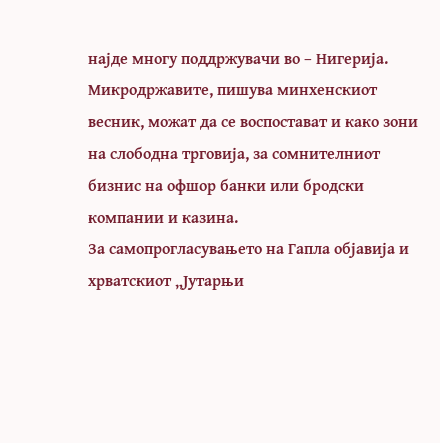најде многу поддржувачи во – Нигерија.
Микродржавите, пишува минхенскиот весник, можат да се воспостават и како зони на слободна трговија, за сомнителниот бизнис на офшор банки или бродски компании и казина.
За самопрогласувањето на Гапла објавија и хрватскиот „Јутарњи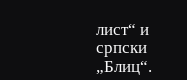лист“ и српски „Блиц“.